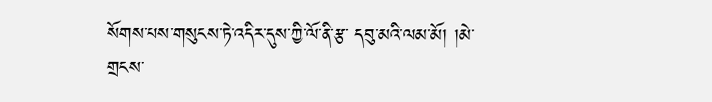སོགས་པས་གསུངས་ཏེ་འདིར་དུས་ཀྱི་ལོ་ནི་རྩ་ དབུ་མའི་ལམ་མོ། །མེ་གྲངས་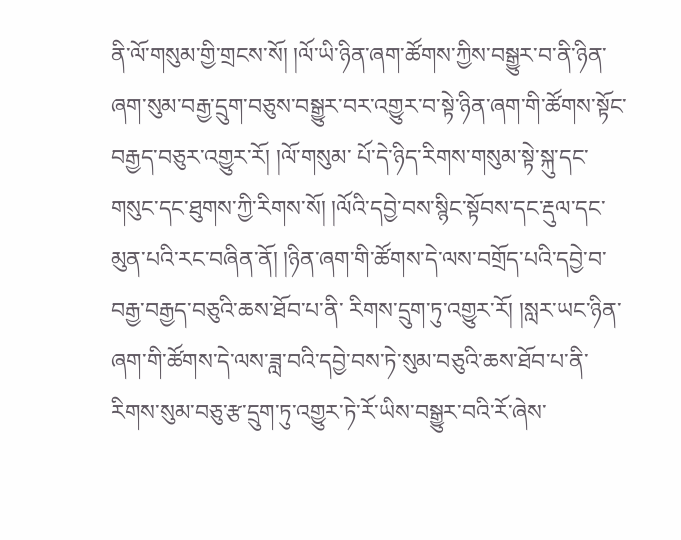ནི་ལོ་གསུམ་གྱི་གྲངས་སོ། །ལོ་ཡི་ཉིན་ཞག་ཚོགས་ཀྱིས་བསྒྱུར་བ་ནི་ཉིན་ཞག་སུམ་བརྒྱ་དྲུག་བཅུས་བསྒྱུར་བར་འགྱུར་བ་སྟེ་ཉིན་ཞག་གི་ཚོགས་སྟོང་བརྒྱད་བཅུར་འགྱུར་རོ། །ལོ་གསུམ་ པོ་དེ་ཉིད་རིགས་གསུམ་སྟེ་སྐུ་དང་གསུང་དང་ཐུགས་ཀྱི་རིགས་སོ། །ལོའི་དབྱེ་བས་སྙིང་སྟོབས་དང་རྡུལ་དང་མུན་པའི་རང་བཞིན་ནོ། །ཉིན་ཞག་གི་ཚོགས་དེ་ལས་བགྲོད་པའི་དབྱེ་བ་བརྒྱ་བརྒྱད་བཅུའི་ཆས་ཐོབ་པ་ནི་ རིགས་དྲུག་ཏུ་འགྱུར་རོ། །སླར་ཡང་ཉིན་ཞག་གི་ཚོགས་དེ་ལས་ཟླ་བའི་དབྱེ་བས་ཏེ་སུམ་བཅུའི་ཆས་ཐོབ་པ་ནི་རིགས་སུམ་བཅུ་རྩ་དྲུག་ཏུ་འགྱུར་ཏེ་རོ་ཡིས་བསྒྱུར་བའི་རོ་ཞེས་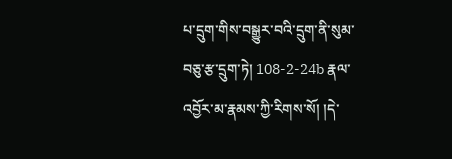པ་དྲུག་གིས་བསྒྱུར་བའི་དྲུག་ནི་སུམ་བཅུ་རྩ་དྲུག་ཏེ། 108-2-24b རྣལ་འབྱོར་མ་རྣམས་ཀྱི་རིགས་སོ། །དེ་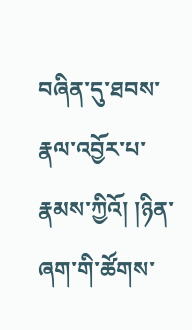བཞིན་དུ་ཐབས་རྣལ་འབྱོར་པ་རྣམས་ཀྱིའོ། །ཉིན་ཞག་གི་ཚོགས་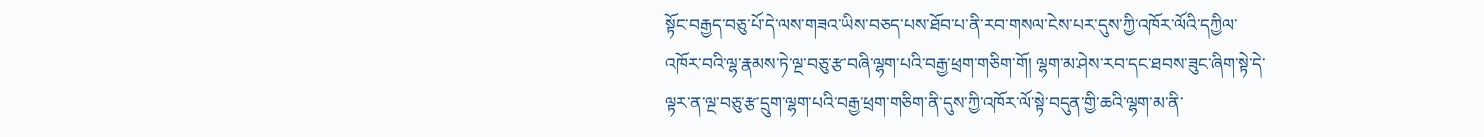སྟོང་བརྒྱད་བཅུ་པོ་དེ་ལས་གཟའ་ཡིས་བཅད་པས་ཐོབ་པ་ནི་རབ་གསལ་ངེས་པར་དུས་ཀྱི་འཁོར་ལོའི་དཀྱིལ་ འཁོར་བའི་ལྷ་རྣམས་ཏེ་ལྔ་བཅུ་རྩ་བཞི་ལྷག་པའི་བརྒྱ་ཕྲག་གཅིག་གོ། ལྷག་མ་ཤེས་རབ་དང་ཐབས་ཟུང་ཞིག་སྟེ་དེ་ལྟར་ན་ལྔ་བཅུ་རྩ་དྲུག་ལྷག་པའི་བརྒྱ་ཕྲག་གཅིག་ནི་དུས་ཀྱི་འཁོར་ལོ་སྟེ་བདུན་གྱི་ཆའི་ལྷག་མ་ནི་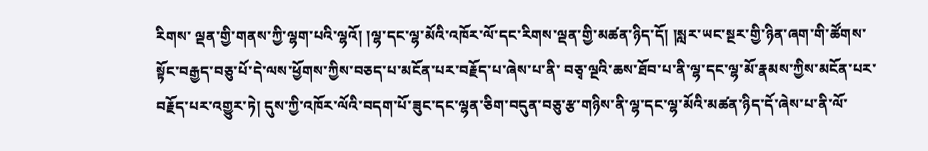རིགས་ ལྡན་གྱི་གནས་ཀྱི་ལྷག་པའི་ལྷའོ། །ལྷ་དང་ལྷ་མོའི་འཁོར་ལོ་དང་རིགས་ལྡན་གྱི་མཚན་ཉིད་དོ། །སླར་ཡང་སྔར་གྱི་ཉིན་ཞག་གི་ཚོགས་སྟོང་བརྒྱད་བཅུ་པོ་དེ་ལས་ཕྱོགས་ཀྱིས་བཅད་པ་མངོན་པར་བརྗོད་པ་ཞེས་པ་ནི་ བཅྭ་ལྔའི་ཆས་ཐོབ་པ་ནི་ལྷ་དང་ལྷ་མོ་རྣམས་ཀྱིས་མངོན་པར་བརྗོད་པར་འགྱུར་ཏེ། དུས་ཀྱི་འཁོར་ལོའི་བདག་པོ་ཟུང་དང་ལྷན་ཅིག་བདུན་བཅུ་རྩ་གཉིས་ནི་ལྷ་དང་ལྷ་མོའི་མཚན་ཉིད་དོ་ཞེས་པ་ནི་ལོ་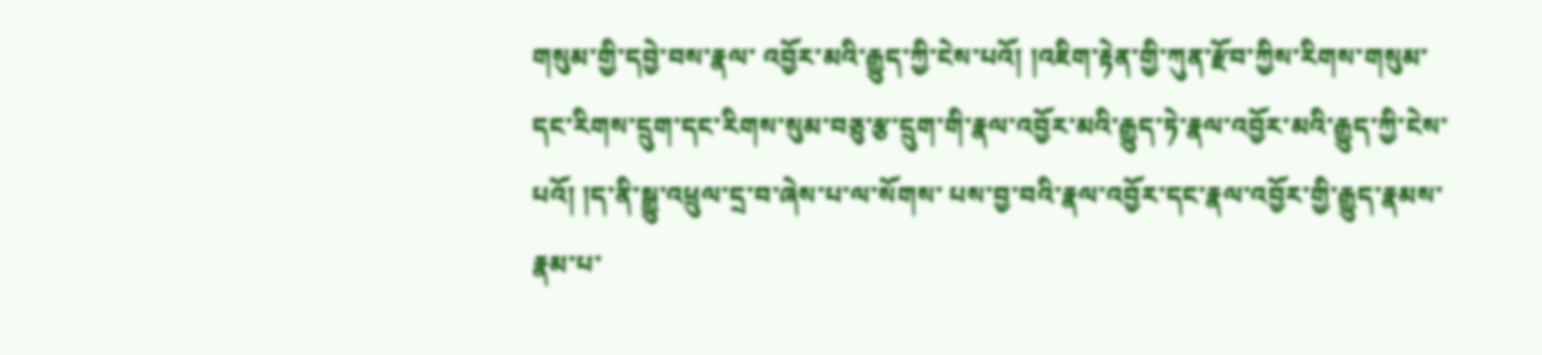གསུམ་གྱི་དབྱེ་བས་རྣལ་ འབྱོར་མའི་རྒྱུད་ཀྱི་ངེས་པའོ། །འཇིག་རྟེན་གྱི་ཀུན་རྫོབ་ཀྱིས་རིགས་གསུམ་དང་རིགས་དྲུག་དང་རིགས་སུམ་བཅུ་རྩ་དྲུག་གི་རྣལ་འབྱོར་མའི་རྒྱུད་ཏེ་རྣལ་འབྱོར་མའི་རྒྱུད་ཀྱི་ངེས་པའོ། །ད་ནི་སྒྱུ་འཕྲུལ་དྲ་བ་ཞེས་པ་ལ་སོགས་ པས་བྱ་བའི་རྣལ་འབྱོར་དང་རྣལ་འབྱོར་གྱི་རྒྱུད་རྣམས་རྣམ་པ་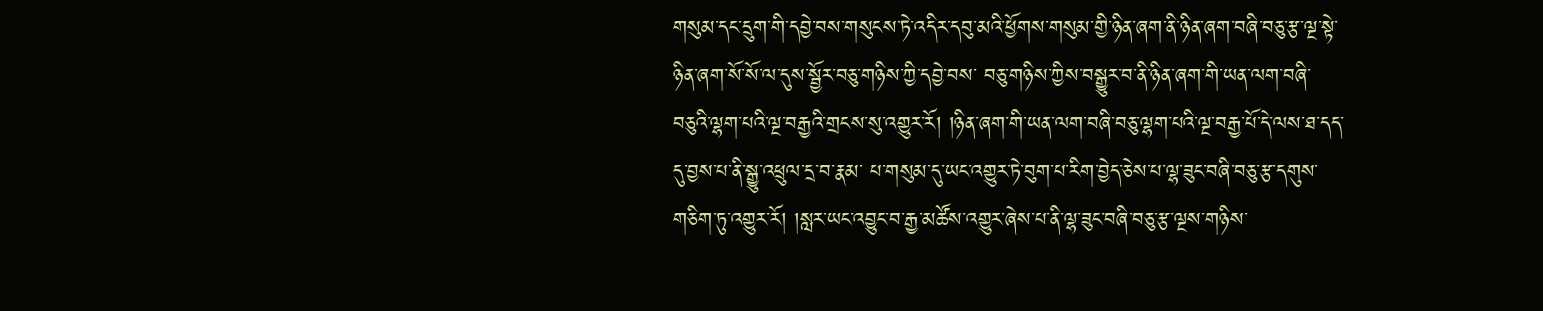གསུམ་དང་དྲུག་གི་དབྱེ་བས་གསུངས་ཏེ་འདིར་དབུ་མའི་ཕྱོགས་གསུམ་གྱི་ཉིན་ཞག་ནི་ཉིན་ཞག་བཞི་བཅུ་རྩ་ལྔ་སྟེ་ཉིན་ཞག་སོ་སོ་ལ་དུས་སྦྱོར་བཅུ་གཉིས་ཀྱི་དབྱེ་བས་ བཅུ་གཉིས་ཀྱིས་བསྒྱུར་བ་ནི་ཉིན་ཞག་གི་ཡན་ལག་བཞི་བཅུའི་ལྷག་པའི་ལྔ་བརྒྱའི་གྲངས་སུ་འགྱུར་རོ། །ཉིན་ཞག་གི་ཡན་ལག་བཞི་བཅུ་ལྷག་པའི་ལྔ་བརྒྱ་པོ་དེ་ལས་ཐ་དད་དུ་བྱས་པ་ནི་སྒྱུ་འཕྲུལ་དྲ་བ་རྣམ་ པ་གསུམ་དུ་ཡང་འགྱུར་ཏེ་བུག་པ་རིག་བྱེད་ཅེས་པ་ལྷ་ཟུང་བཞི་བཅུ་རྩ་དགུས་གཅིག་ཏུ་འགྱུར་རོ། །སླར་ཡང་འབྱུང་བ་རྒྱ་མཚོས་འགྱུར་ཞེས་པ་ནི་ལྷ་ཟུང་བཞི་བཅུ་རྩ་ལྔས་གཉིས་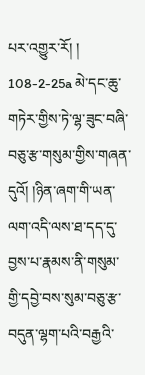པར་འགྱུར་རོ། ། 108-2-25a མེ་དང་ཆུ་གཏེར་གྱིས་ཏེ་ལྷ་ཟུང་བཞི་བཅུ་རྩ་གསུམ་གྱིས་གཞན་དུའོ། །ཉིན་ཞག་གི་ཡན་ལག་འདི་ལས་ཐ་དད་དུ་བྱས་པ་རྣམས་ནི་གསུམ་གྱི་དབྱེ་བས་སུམ་བཅུ་རྩ་བདུན་ལྷག་པའི་བརྒྱའི་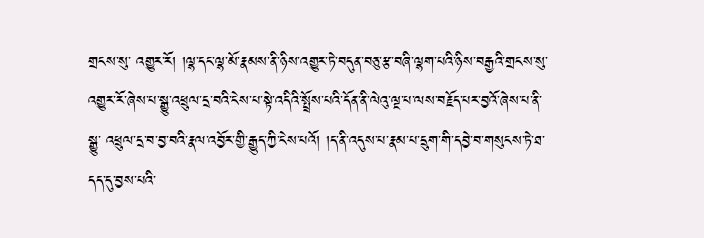གྲངས་སུ་ འགྱུར་རོ། །ལྷ་དང་ལྷ་མོ་རྣམས་ནི་ཉིས་འགྱུར་ཏེ་བདུན་བཅུ་རྩ་བཞི་ལྷག་པའི་ཉིས་བརྒྱའི་གྲངས་སུ་འགྱུར་རོ་ཞེས་པ་སྒྱུ་འཕྲུལ་དྲ་བའི་ངེས་པ་སྟེ་འདིའི་སྤྲོས་པའི་དོན་ནི་ལེའུ་ལྔ་པ་ལས་བརྗོད་པར་བྱའོ་ཞེས་པ་ནི་སྒྱུ་ འཕྲུལ་དྲ་བ་བྱ་བའི་རྣལ་འབྱོར་གྱི་རྒྱུད་ཀྱི་ངེས་པའོ། །ད་ནི་འདུས་པ་རྣམ་པ་དྲུག་གི་དབྱེ་བ་གསུངས་ཏེ་ཐ་དད་དུ་བྱས་པའི་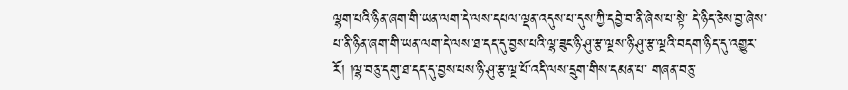ལྷག་པའི་ཉིན་ཞག་གི་ཡན་ལག་དེ་ལས་དཔལ་ལྡན་འདུས་པ་དུས་ཀྱི་དབྱེ་བ་ནི་ཞེས་པ་སྟེ་ དེ་ཉིད་ཅེས་བྱ་ཞེས་པ་ནི་ཉིན་ཞག་གི་ཡན་ལག་དེ་ལས་ཐ་དད་དུ་བྱས་པའི་ལྷ་ཟུང་ཉི་ཤུ་རྩ་ལྔས་ཉི་ཤུ་རྩ་ལྔའི་བདག་ཉིད་དུ་འགྱུར་རོ། །ལྷ་བཅུ་དགུ་ཐ་དད་དུ་བྱས་པས་ཉི་ཤུ་རྩ་ལྔ་པོ་འདི་ལས་དྲུག་གིས་དམན་པ་ གཞན་བཅུ་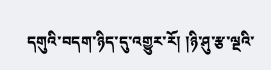དགུའི་བདག་ཉིད་དུ་འགྱུར་རོ། །ཉི་ཤུ་རྩ་ལྔའི་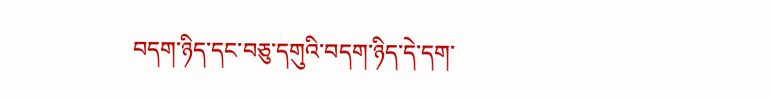བདག་ཉིད་དང་བཅུ་དགུའི་བདག་ཉིད་དེ་དག་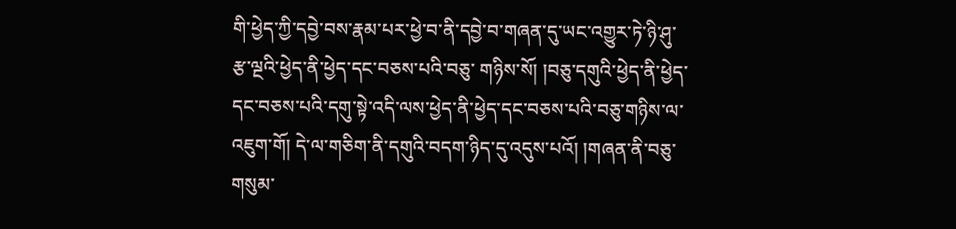གི་ཕྱེད་ཀྱི་དབྱེ་བས་རྣམ་པར་ཕྱེ་བ་ནི་དབྱེ་བ་གཞན་དུ་ཡང་འགྱུར་ཏེ་ཉི་ཤུ་རྩ་ལྔའི་ཕྱེད་ནི་ཕྱེད་དང་བཅས་པའི་བཅུ་ གཉིས་སོ། །བཅུ་དགུའི་ཕྱེད་ནི་ཕྱེད་དང་བཅས་པའི་དགུ་སྟེ་འདི་ལས་ཕྱེད་ནི་ཕྱེད་དང་བཅས་པའི་བཅུ་གཉིས་ལ་འཇུག་གོ། དེ་ལ་གཅིག་ནི་དགུའི་བདག་ཉིད་དུ་འདུས་པའོ། །གཞན་ནི་བཅུ་གསུམ་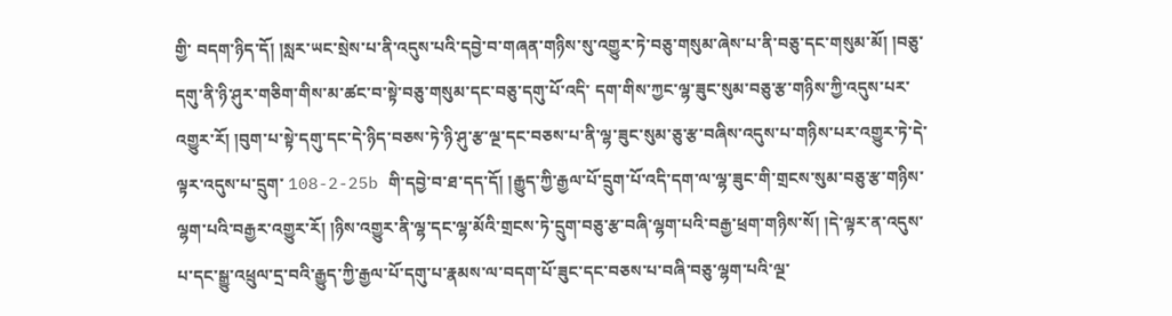གྱི་ བདག་ཉིད་དོ། །སླར་ཡང་སྲེས་པ་ནི་འདུས་པའི་དབྱེ་བ་གཞན་གཉིས་སུ་འགྱུར་ཏེ་བཅུ་གསུམ་ཞེས་པ་ནི་བཅུ་དང་གསུམ་མོ། །བཅུ་དགུ་ནི་ཉི་ཤུར་གཅིག་གིས་མ་ཚང་བ་སྟེ་བཅུ་གསུམ་དང་བཅུ་དགུ་པོ་འདི་ དག་གིས་ཀྱང་ལྷ་ཟུང་སུམ་བཅུ་རྩ་གཉིས་ཀྱི་འདུས་པར་འགྱུར་རོ། །བུག་པ་སྟེ་དགུ་དང་དེ་ཉིད་བཅས་ཏེ་ཉི་ཤུ་རྩ་ལྔ་དང་བཅས་པ་ནི་ལྷ་ཟུང་སུམ་ཅུ་རྩ་བཞིས་འདུས་པ་གཉིས་པར་འགྱུར་ཏེ་དེ་ལྟར་འདུས་པ་དྲུག་ 108-2-25b གི་དབྱེ་བ་ཐ་དད་དོ། །རྒྱུད་ཀྱི་རྒྱལ་པོ་དྲུག་པོ་འདི་དག་ལ་ལྷ་ཟུང་གི་གྲངས་སུམ་བཅུ་རྩ་གཉིས་ལྷག་པའི་བརྒྱར་འགྱུར་རོ། །ཉིས་འགྱུར་ནི་ལྷ་དང་ལྷ་མོའི་གྲངས་ཏེ་དྲུག་བཅུ་རྩ་བཞི་ལྷག་པའི་བརྒྱ་ཕྲག་གཉིས་སོ། །དེ་ལྟར་ན་འདུས་ པ་དང་སྒྱུ་འཕྲུལ་དྲ་བའི་རྒྱུད་ཀྱི་རྒྱལ་པོ་དགུ་པ་རྣམས་ལ་བདག་པོ་ཟུང་དང་བཅས་པ་བཞི་བཅུ་ལྷག་པའི་ལྔ་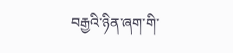བརྒྱའི་ཉིན་ཞག་གི་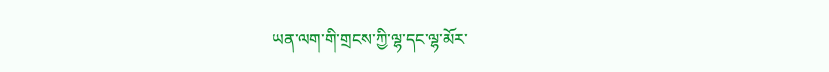ཡན་ལག་གི་གྲངས་ཀྱི་ལྷ་དང་ལྷ་མོར་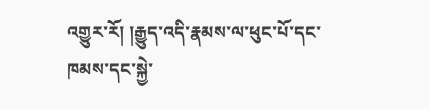འགྱུར་རོ། །རྒྱུད་འདི་རྣམས་ལ་ཕུང་པོ་དང་ཁམས་དང་སྐྱེ་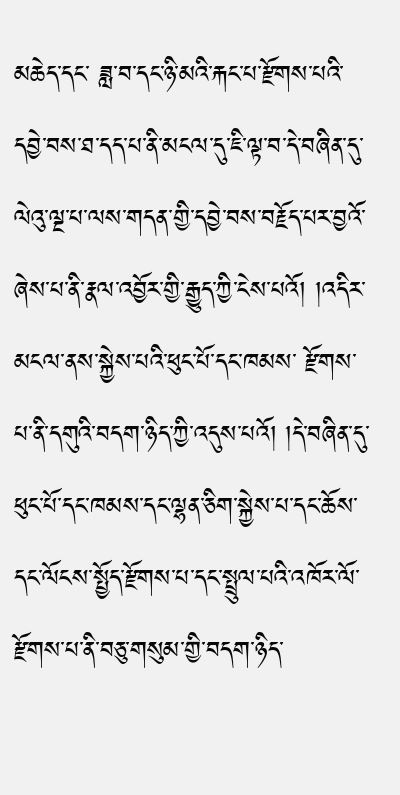མཆེད་དང་ ཟླ་བ་དང་ཉི་མའི་རྐང་པ་རྫོགས་པའི་དབྱེ་བས་ཐ་དད་པ་ནི་མངལ་དུ་ཇི་ལྟ་བ་དེ་བཞིན་དུ་ལེའུ་ལྔ་པ་ལས་གདན་གྱི་དབྱེ་བས་བརྗོད་པར་བྱའོ་ཞེས་པ་ནི་རྣལ་འབྱོར་གྱི་རྒྱུད་ཀྱི་ངེས་པའོ། །འདིར་མངལ་ནས་སྐྱེས་པའི་ཕུང་པོ་དང་ཁམས་ རྫོགས་པ་ནི་དགུའི་བདག་ཉིད་ཀྱི་འདུས་པའོ། །དེ་བཞིན་དུ་ཕུང་པོ་དང་ཁམས་དང་ལྷན་ཅིག་སྐྱེས་པ་དང་ཆོས་དང་ལོངས་སྤྱོད་རྫོགས་པ་དང་སྤྲུལ་པའི་འཁོར་ལོ་རྫོགས་པ་ནི་བཅུ་གསུམ་གྱི་བདག་ཉིད་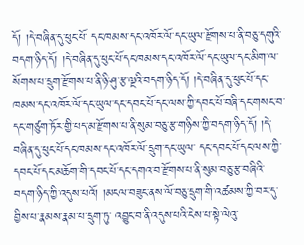དོ། །དེ་བཞིན་དུ་ཕུང་པོ་ དང་ཁམས་དང་འཁོར་ལོ་དང་ཡུལ་རྫོགས་པ་ནི་བཅུ་དགུའི་བདག་ཉིད་དོ། །དེ་བཞིན་དུ་ཕུང་པོ་དང་ཁམས་དང་འཁོར་ལོ་དང་ཡུལ་དང་མིག་ལ་སོགས་པ་དྲུག་རྫོགས་པ་ནི་ཉི་ཤུ་རྩ་ལྔའི་བདག་ཉིད་དོ། །དེ་བཞིན་དུ་ཕུང་པོ་དང་ ཁམས་དང་འཁོར་ལོ་དང་ཡུལ་དང་དབང་པོ་དང་ལས་ཀྱི་དབང་པོ་བཞི་དང་གསང་བ་དང་གཙུག་ཏོར་གྱི་པད་མ་རྫོགས་པ་ནི་སུམ་བཅུ་རྩ་གཉིས་ཀྱི་བདག་ཉིད་དོ། །དེ་བཞིན་དུ་ཕུང་པོ་དང་ཁམས་དང་འཁོར་ལོ་དྲུག་དང་ཡུལ་ དང་དབང་པོ་དང་ལས་ཀྱི་དབང་པོ་དང་མཆོག་གི་དབང་པོ་དང་དགའ་བ་རྫོགས་པ་ནི་སུམ་བཅུ་རྩ་བཞིའི་བདག་ཉིད་ཀྱི་འདུས་པའོ། །མངལ་བཟུང་ནས་ལོ་བཅུ་དྲུག་གི་འཚམས་ཀྱི་བར་དུ་བྱིས་པ་རྣམས་རྣམ་པ་དྲུག་ཏུ་ འབྱུང་བ་ནི་འདུས་པའི་ངེས་པ་སྟེ་ལེའུ་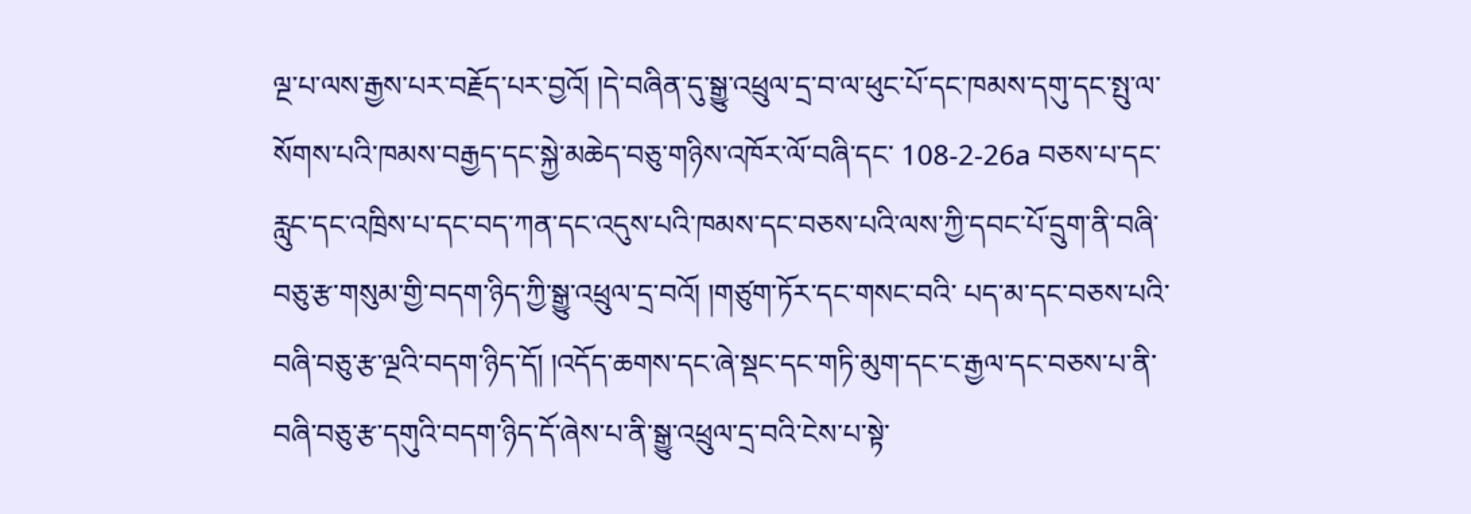ལྔ་པ་ལས་རྒྱས་པར་བརྗོད་པར་བྱའོ། །དེ་བཞིན་དུ་སྒྱུ་འཕྲུལ་དྲ་བ་ལ་ཕུང་པོ་དང་ཁམས་དགུ་དང་སྤུ་ལ་སོགས་པའི་ཁམས་བརྒྱད་དང་སྐྱེ་མཆེད་བཅུ་གཉིས་འཁོར་ལོ་བཞི་དང་ 108-2-26a བཅས་པ་དང་རླུང་དང་འཁྲིས་པ་དང་བད་ཀན་དང་འདུས་པའི་ཁམས་དང་བཅས་པའི་ལས་ཀྱི་དབང་པོ་དྲུག་ནི་བཞི་བཅུ་རྩ་གསུམ་གྱི་བདག་ཉིད་ཀྱི་སྒྱུ་འཕྲུལ་དྲ་བའོ། །གཙུག་ཏོར་དང་གསང་བའི་ པད་མ་དང་བཅས་པའི་བཞི་བཅུ་རྩ་ལྔའི་བདག་ཉིད་དོ། །འདོད་ཆགས་དང་ཞེ་སྡང་དང་གཏི་མུག་དང་ང་རྒྱལ་དང་བཅས་པ་ནི་བཞི་བཅུ་རྩ་དགུའི་བདག་ཉིད་དོ་ཞེས་པ་ནི་སྒྱུ་འཕྲུལ་དྲ་བའི་ངེས་པ་སྟེ་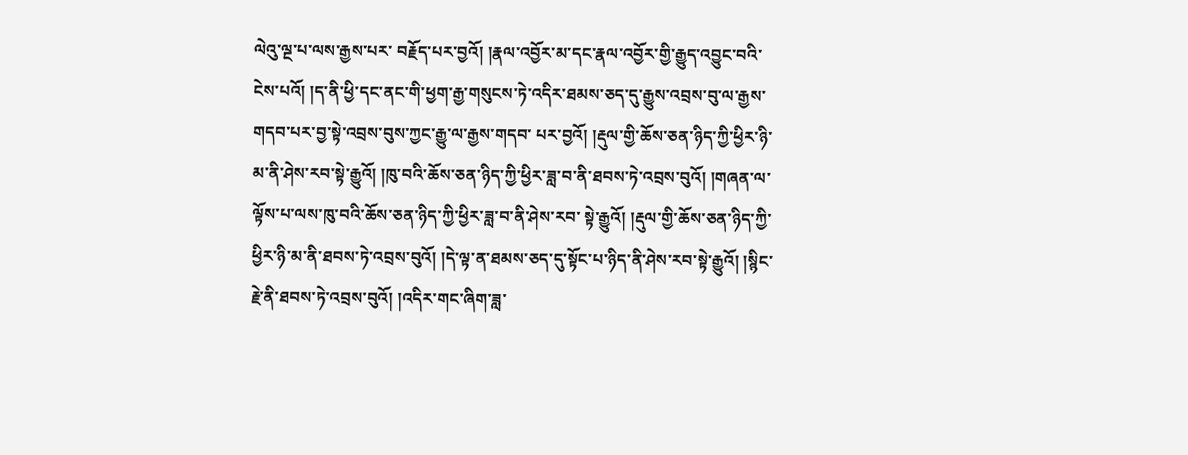ལེའུ་ལྔ་པ་ལས་རྒྱས་པར་ བརྗོད་པར་བྱའོ། །རྣལ་འབྱོར་མ་དང་རྣལ་འབྱོར་གྱི་རྒྱུད་འབྱུང་བའི་ངེས་པའོ། །ད་ནི་ཕྱི་དང་ནང་གི་ཕྱག་རྒྱ་གསུངས་ཏེ་འདིར་ཐམས་ཅད་དུ་རྒྱུས་འབྲས་བུ་ལ་རྒྱས་གདབ་པར་བྱ་སྟེ་འབྲས་བུས་ཀྱང་རྒྱུ་ལ་རྒྱས་གདབ་ པར་བྱའོ། །རྡུལ་གྱི་ཆོས་ཅན་ཉིད་ཀྱི་ཕྱིར་ཉི་མ་ནི་ཤེས་རབ་སྟེ་རྒྱུའོ། །ཁུ་བའི་ཆོས་ཅན་ཉིད་ཀྱི་ཕྱིར་ཟླ་བ་ནི་ཐབས་ཏེ་འབྲས་བུའོ། །གཞན་ལ་ལྟོས་པ་ལས་ཁུ་བའི་ཆོས་ཅན་ཉིད་ཀྱི་ཕྱིར་ཟླ་བ་ནི་ཤེས་རབ་ སྟེ་རྒྱུའོ། །རྡུལ་གྱི་ཆོས་ཅན་ཉིད་ཀྱི་ཕྱིར་ཉི་མ་ནི་ཐབས་ཏེ་འབྲས་བུའོ། །དེ་ལྟ་ན་ཐམས་ཅད་དུ་སྟོང་པ་ཉིད་ནི་ཤེས་རབ་སྟེ་རྒྱུའོ། །སྙིང་རྗེ་ནི་ཐབས་ཏེ་འབྲས་བུའོ། །འདིར་གང་ཞིག་ཟླ་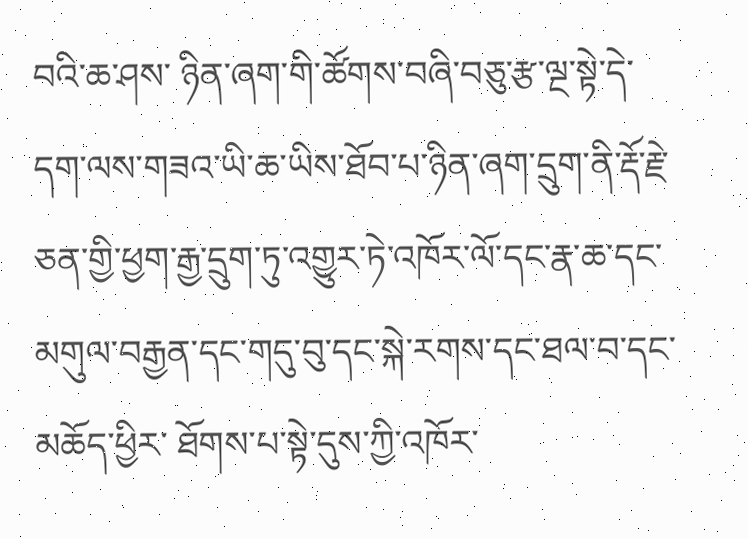བའི་ཆ་ཤས་ ཉིན་ཞག་གི་ཚོགས་བཞི་བཅུ་རྩ་ལྔ་སྟེ་དེ་དག་ལས་གཟའ་ཡི་ཆ་ཡིས་ཐོབ་པ་ཉིན་ཞག་དྲུག་ནི་རྡོ་རྗེ་ཅན་གྱི་ཕྱག་རྒྱ་དྲུག་ཏུ་འགྱུར་ཏེ་འཁོར་ལོ་དང་རྣ་ཆ་དང་མགུལ་བརྒྱན་དང་གདུ་བུ་དང་སྐེ་རགས་དང་ཐལ་བ་དང་མཆོད་ཕྱིར་ ཐོགས་པ་སྟེ་དུས་ཀྱི་འཁོར་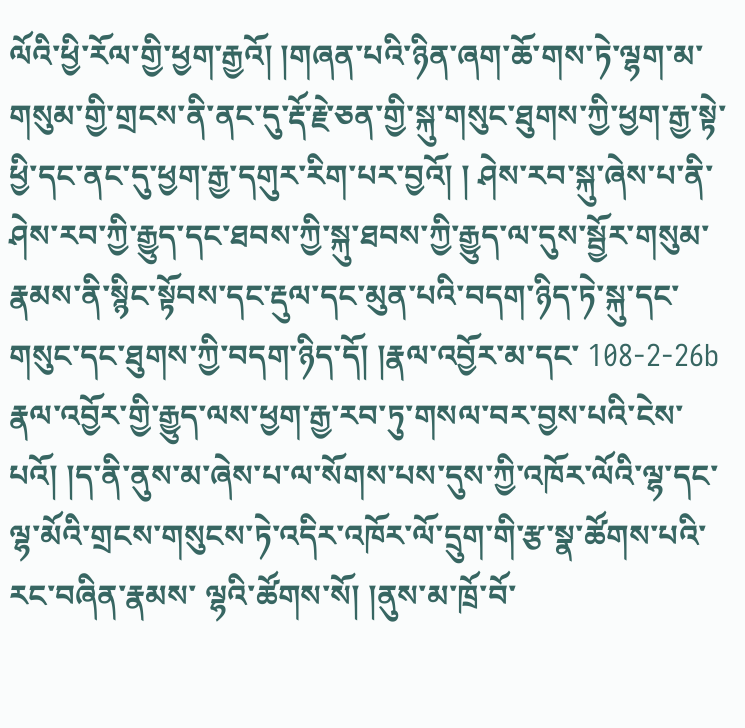ལོའི་ཕྱི་རོལ་གྱི་ཕྱག་རྒྱའོ། །གཞན་པའི་ཉིན་ཞག་ཆོ་གས་ཏེ་ལྷག་མ་གསུམ་གྱི་གྲངས་ནི་ནང་དུ་རྡོ་རྗེ་ཅན་གྱི་སྐུ་གསུང་ཐུགས་ཀྱི་ཕྱག་རྒྱ་སྟེ་ཕྱི་དང་ནང་དུ་ཕྱག་རྒྱ་དགུར་རིག་པར་བྱའོ། ། ཤེས་རབ་སྐུ་ཞེས་པ་ནི་ཤེས་རབ་ཀྱི་རྒྱུད་དང་ཐབས་ཀྱི་སྐུ་ཐབས་ཀྱི་རྒྱུད་ལ་དུས་སྦྱོར་གསུམ་རྣམས་ནི་སྙིང་སྟོབས་དང་རྡུལ་དང་མུན་པའི་བདག་ཉིད་ཏེ་སྐུ་དང་གསུང་དང་ཐུགས་ཀྱི་བདག་ཉིད་དོ། །རྣལ་འབྱོར་མ་དང་ 108-2-26b རྣལ་འབྱོར་གྱི་རྒྱུད་ལས་ཕྱག་རྒྱ་རབ་ཏུ་གསལ་བར་བྱས་པའི་ངེས་པའོ། །ད་ནི་ནུས་མ་ཞེས་པ་ལ་སོགས་པས་དུས་ཀྱི་འཁོར་ལོའི་ལྷ་དང་ལྷ་མོའི་གྲངས་གསུངས་ཏེ་འདིར་འཁོར་ལོ་དྲུག་གི་རྩ་སྣ་ཚོགས་པའི་རང་བཞིན་རྣམས་ ལྷའི་ཚོགས་སོ། །ནུས་མ་ཁྲོ་བོ་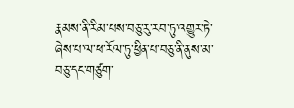རྣམས་ནི་རིམ་པས་བཅུ་རུ་རབ་ཏུ་འགྱུར་ཏེ་ཞེས་པ་ལ་ཕ་རོལ་ཏུ་ཕྱིན་པ་བཅུ་ནི་ནུས་མ་བཅུ་དང་གཙུག་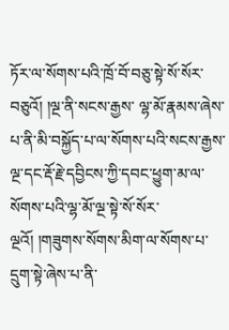ཏོར་ལ་སོགས་པའི་ཁྲོ་བོ་བཅུ་སྟེ་སོ་སོར་བཅུའོ། །ལྔ་ནི་སངས་རྒྱས་ ལྷ་མོ་རྣམས་ཞེས་པ་ནི་མི་བསྐྱོད་པ་ལ་སོགས་པའི་སངས་རྒྱས་ལྔ་དང་རྡོ་རྗེ་དབྱིངས་ཀྱི་དབང་ཕྱུག་མ་ལ་སོགས་པའི་ལྷ་མོ་ལྔ་སྟེ་སོ་སོར་ལྔའོ། །གཟུགས་སོགས་མིག་ལ་སོགས་པ་དྲུག་སྟེ་ཞེས་པ་ནི་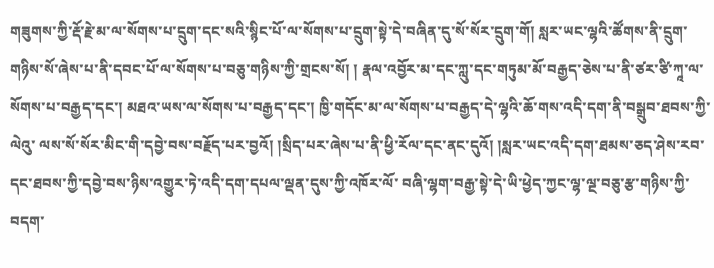གཟུགས་ཀྱི་རྡོ་རྗེ་མ་ལ་སོགས་པ་དྲུག་དང་སའི་སྙིང་པོ་ལ་སོགས་པ་དྲུག་སྟེ་དེ་བཞིན་དུ་སོ་སོར་དྲུག་གོ། སླར་ཡང་ལྷའི་ཚོགས་ནི་དྲུག་གཉིས་སོ་ཞེས་པ་ནི་དབང་པོ་ལ་སོགས་པ་བཅུ་གཉིས་ཀྱི་གྲངས་སོ། ། རྣལ་འབྱོར་མ་དང་ཀླུ་དང་གཏུམ་མོ་བརྒྱད་ཅེས་པ་ནི་ཙར་ཙི་ཀཱ་ལ་སོགས་པ་བརྒྱད་དང་། མཐའ་ཡས་ལ་སོགས་པ་བརྒྱད་དང་། ཁྱི་གདོང་མ་ལ་སོགས་པ་བརྒྱད་དེ་ལྷའི་ཆོ་གས་འདི་དག་ནི་བསྒྲུབ་ཐབས་ཀྱི་ལེའུ་ ལས་སོ་སོར་མིང་གི་དབྱེ་བས་བརྗོད་པར་བྱའོ། །སྲིད་པར་ཞེས་པ་ནི་ཕྱི་རོལ་དང་ནང་དུའོ། །སླར་ཡང་འདི་དག་ཐམས་ཅད་ཤེས་རབ་དང་ཐབས་ཀྱི་དབྱེ་བས་ཉིས་འགྱུར་ཏེ་འདི་དག་དཔལ་ལྡན་དུས་ཀྱི་འཁོར་ལོ་ བཞི་ལྷག་བརྒྱ་སྟེ་དེ་ཡི་ཕྱེད་ཀྱང་ལྷ་ལྔ་བཅུ་རྩ་གཉིས་ཀྱི་བདག་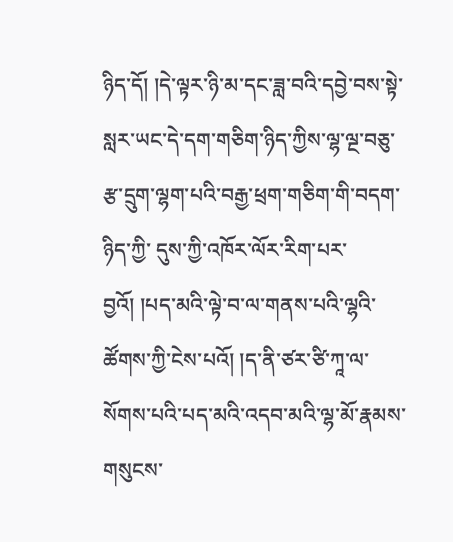ཉིད་དོ། །དེ་ལྟར་ཉི་མ་དང་ཟླ་བའི་དབྱེ་བས་སྟེ་སླར་ཡང་དེ་དག་གཅིག་ཉིད་ཀྱིས་ལྷ་ལྔ་བཅུ་རྩ་དྲུག་ལྷག་པའི་བརྒྱ་ཕྲག་གཅིག་གི་བདག་ཉིད་ཀྱི་ དུས་ཀྱི་འཁོར་ལོར་རིག་པར་བྱའོ། །པད་མའི་ལྟེ་བ་ལ་གནས་པའི་ལྷའི་ཚོགས་ཀྱི་ངེས་པའོ། །ད་ནི་ཙར་ཙི་ཀཱ་ལ་སོགས་པའི་པད་མའི་འདབ་མའི་ལྷ་མོ་རྣམས་གསུངས་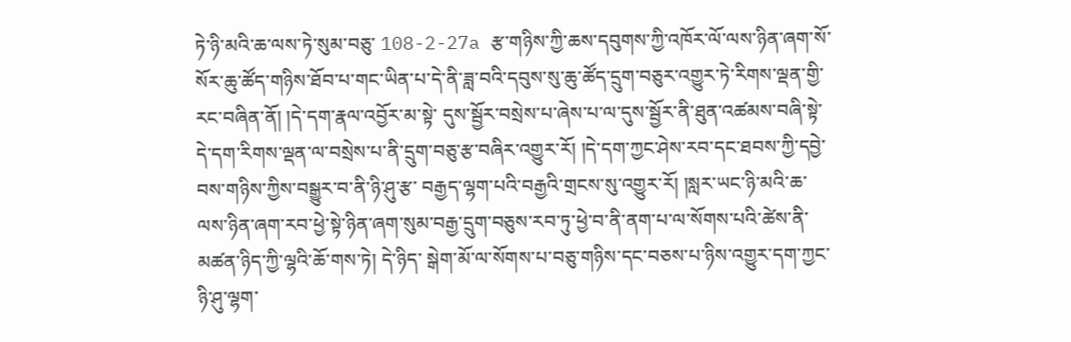ཏེ་ཉི་མའི་ཆ་ལས་ཏེ་སུམ་བཅུ་ 108-2-27a རྩ་གཉིས་ཀྱི་ཆས་དབུགས་ཀྱི་འཁོར་ལོ་ལས་ཉིན་ཞག་སོ་སོར་ཆུ་ཚོད་གཉིས་ཐོབ་པ་གང་ཡིན་པ་དེ་ནི་ཟླ་བའི་དབུས་སུ་ཆུ་ཚོད་དྲུག་བཅུར་འགྱུར་ཏེ་རིགས་ལྡན་གྱི་རང་བཞིན་ནོ། །དེ་དག་རྣལ་འབྱོར་མ་སྟེ་ དུས་སྦྱོར་བསྲེས་པ་ཞེས་པ་ལ་དུས་སྦྱོར་ནི་ཐུན་འཚམས་བཞི་སྟེ་དེ་དག་རིགས་ལྡན་ལ་བསྲེས་པ་ནི་དྲུག་བཅུ་རྩ་བཞིར་འགྱུར་རོ། །དེ་དག་ཀྱང་ཤེས་རབ་དང་ཐབས་ཀྱི་དབྱེ་བས་གཉིས་ཀྱིས་བསྒྱུར་བ་ནི་ཉི་ཤུ་རྩ་ བརྒྱད་ལྷག་པའི་བརྒྱའི་གྲངས་སུ་འགྱུར་རོ། །སླར་ཡང་ཉི་མའི་ཆ་ལས་ཉིན་ཞག་རབ་ཕྱེ་སྟེ་ཉིན་ཞག་སུམ་བརྒྱ་དྲུག་བཅུས་རབ་ཏུ་ཕྱེ་བ་ནི་ནག་པ་ལ་སོགས་པའི་ཚེས་ནི་མཚན་ཉིད་ཀྱི་ལྷའི་ཆོ་གས་ཏེ། དེ་ཉིད་ སྒེག་མོ་ལ་སོགས་པ་བཅུ་གཉིས་དང་བཅས་པ་ཉིས་འགྱུར་དག་ཀྱང་ཉི་ཤུ་ལྷག་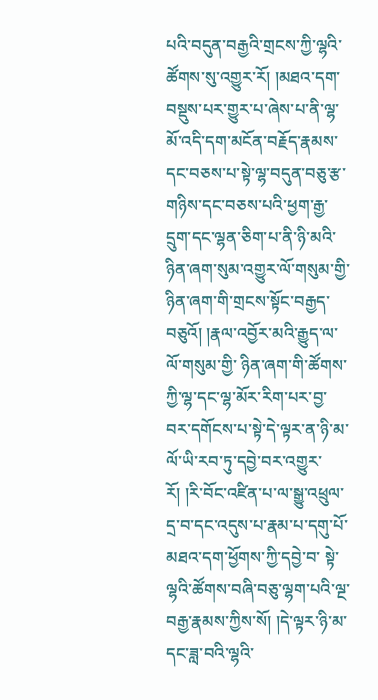པའི་བདུན་བརྒྱའི་གྲངས་ཀྱི་ལྷའི་ཚོགས་སུ་འགྱུར་རོ། །མཐའ་དག་བསྡུས་པར་གྱུར་པ་ཞེས་པ་ནི་ལྷ་མོ་འདི་དག་མངོན་བརྗོད་རྣམས་ དང་བཅས་པ་སྟེ་ལྷ་བདུན་བཅུ་རྩ་གཉིས་དང་བཅས་པའི་ཕྱག་རྒྱ་དྲུག་དང་ལྷན་ཅིག་པ་ནི་ཉི་མའི་ཉིན་ཞག་སུམ་འགྱུར་ལོ་གསུམ་གྱི་ཉིན་ཞག་གི་གྲངས་སྟོང་བརྒྱད་བཅུའོ། །རྣལ་འབྱོར་མའི་རྒྱུད་ལ་ལོ་གསུམ་གྱི་ ཉིན་ཞག་གི་ཚོགས་ཀྱི་ལྷ་དང་ལྷ་མོར་རིག་པར་བྱ་བར་དགོངས་པ་སྟེ་དེ་ལྟར་ན་ཉི་མ་ལོ་ཡི་རབ་ཏུ་དབྱེ་བར་འགྱུར་རོ། །རི་བོང་འཛིན་པ་ལ་སྒྱུ་འཕྲུལ་དྲ་བ་དང་འདུས་པ་རྣམ་པ་དགུ་པོ་མཐའ་དག་ཕྱོགས་ཀྱི་དབྱེ་བ་ སྟེ་ལྷའི་ཚོགས་བཞི་བཅུ་ལྷག་པའི་ལྔ་བརྒྱ་རྣམས་ཀྱིས་སོ། །དེ་ལྟར་ཉི་མ་དང་ཟླ་བའི་ལྷའི་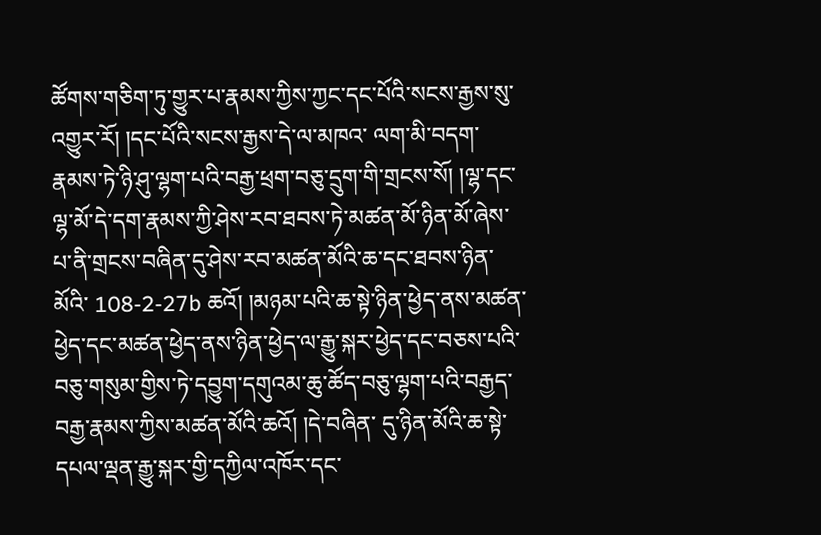ཚོགས་གཅིག་ཏུ་གྱུར་པ་རྣམས་ཀྱིས་ཀྱང་དང་པོའི་སངས་རྒྱས་སུ་འགྱུར་རོ། །དང་པོའི་སངས་རྒྱས་དེ་ལ་མཁའ་ ལག་མི་བདག་རྣམས་ཏེ་ཉི་ཤུ་ལྷག་པའི་བརྒྱ་ཕྲག་བཅུ་དྲུག་གི་གྲངས་སོ། །ལྷ་དང་ལྷ་མོ་དེ་དག་རྣམས་ཀྱི་ཤེས་རབ་ཐབས་ཏེ་མཚན་མོ་ཉིན་མོ་ཞེས་པ་ནི་གྲངས་བཞིན་དུ་ཤེས་རབ་མཚན་མོའི་ཆ་དང་ཐབས་ཉིན་མོའི་ 108-2-27b ཆའོ། །མཉམ་པའི་ཆ་སྟེ་ཉིན་ཕྱེད་ནས་མཚན་ཕྱེད་དང་མཚན་ཕྱེད་ནས་ཉིན་ཕྱེད་ལ་རྒྱུ་སྐར་ཕྱེད་དང་བཅས་པའི་བཅུ་གསུམ་གྱིས་ཏེ་དབྱུག་དགུའམ་ཆུ་ཚོད་བཅུ་ལྷག་པའི་བརྒྱད་བརྒྱ་རྣམས་ཀྱིས་མཚན་མོའི་ཆའོ། །དེ་བཞིན་ དུ་ཉིན་མོའི་ཆ་སྟེ་དཔལ་ལྡན་རྒྱུ་སྐར་གྱི་དཀྱིལ་འཁོར་དང་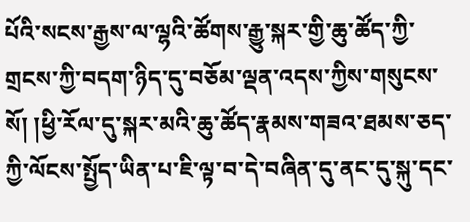པོའི་སངས་རྒྱས་ལ་ལྷའི་ཚོགས་རྒྱུ་སྐར་གྱི་ཆུ་ཚོད་ཀྱི་གྲངས་ཀྱི་བདག་ཉིད་དུ་བཅོམ་ལྡན་འདས་ཀྱིས་གསུངས་སོ། །ཕྱི་རོལ་དུ་སྐར་མའི་ཆུ་ཚོད་རྣམས་གཟའ་ཐམས་ཅད་ ཀྱི་ལོངས་སྤྱོད་ཡིན་པ་ཇི་ལྟ་བ་དེ་བཞིན་དུ་ནང་དུ་སྐུ་དང་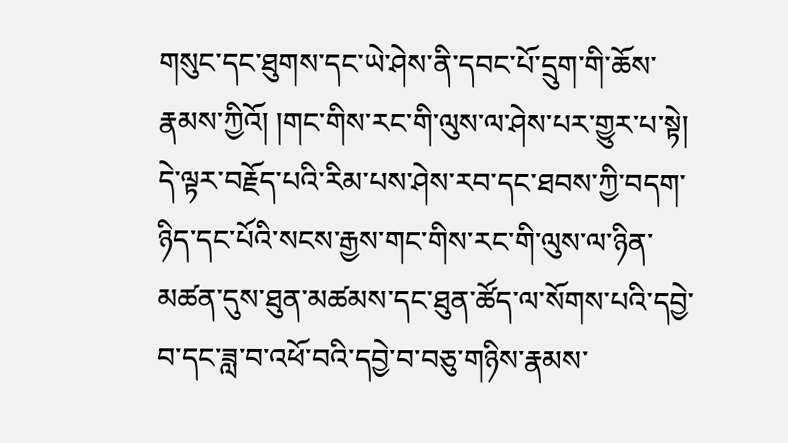གསུང་དང་ཐུགས་དང་ཡེ་ཤེས་ནི་དབང་པོ་དྲུག་གི་ཆོས་རྣམས་ཀྱིའོ། །གང་གིས་རང་གི་ལུས་ལ་ཤེས་པར་གྱུར་པ་སྟེ། དེ་ལྟར་བརྗོད་པའི་རིམ་པས་ཤེས་རབ་དང་ཐབས་ཀྱི་བདག་ ཉིད་དང་པོའི་སངས་རྒྱས་གང་གིས་རང་གི་ལུས་ལ་ཉིན་མཚན་དུས་ཐུན་མཚམས་དང་ཐུན་ཚོད་ལ་སོགས་པའི་དབྱེ་བ་དང་ཟླ་བ་འཕོ་བའི་དབྱེ་བ་བཅུ་གཉིས་རྣམས་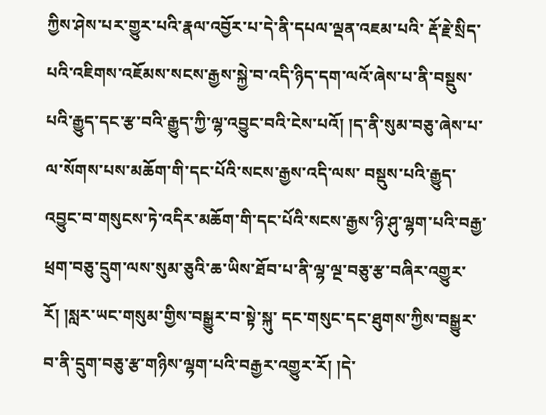ཀྱིས་ཤེས་པར་གྱུར་པའི་རྣལ་འབྱོར་པ་དེ་ནི་དཔལ་ལྡན་འཇམ་པའི་ རྡོ་རྗེ་སྲིད་པའི་འཇིགས་འཇོམས་སངས་རྒྱས་སྐྱེ་བ་འདི་ཉིད་དག་ལའོ་ཞེས་པ་ནི་བསྡུས་པའི་རྒྱུད་དང་རྩ་བའི་རྒྱུད་ཀྱི་ལྷ་འབྱུང་བའི་ངེས་པའོ། །ད་ནི་སུམ་བཅུ་ཞེས་པ་ལ་སོགས་པས་མཆོག་གི་དང་པོའི་སངས་རྒྱས་འདི་ལས་ བསྡུས་པའི་རྒྱུད་འབྱུང་བ་གསུངས་ཏེ་འདིར་མཆོག་གི་དང་པོའི་སངས་རྒྱས་ཉི་ཤུ་ལྷག་པའི་བརྒྱ་ཕྲག་བཅུ་དྲུག་ལས་སུམ་ཅུའི་ཆ་ཡིས་ཐོབ་པ་ནི་ལྷ་ལྔ་བཅུ་རྩ་བཞིར་འགྱུར་རོ། །སླར་ཡང་གསུམ་གྱིས་བསྒྱུར་བ་སྟེ་སྐུ་ དང་གསུང་དང་ཐུགས་ཀྱིས་བསྒྱུར་བ་ནི་དྲུག་བཅུ་རྩ་གཉིས་ལྷག་པའི་བརྒྱར་འགྱུར་རོ། །དེ་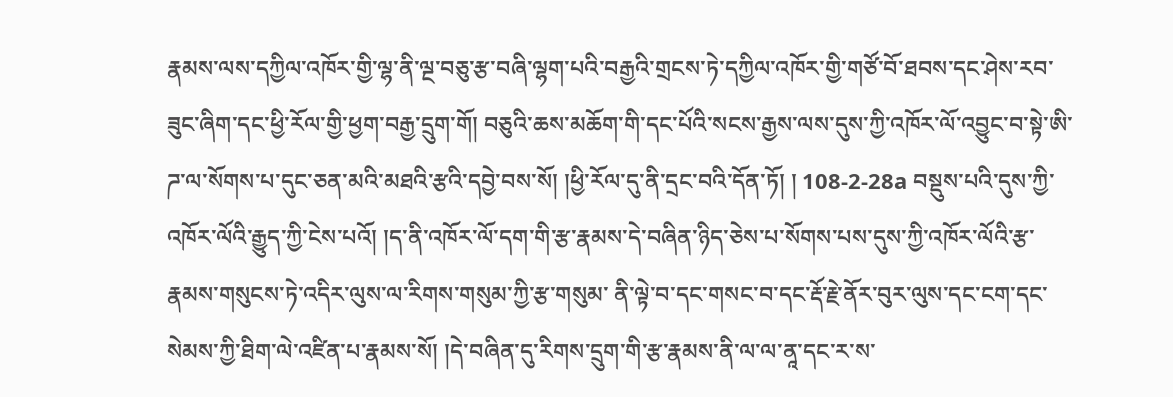རྣམས་ལས་དཀྱིལ་འཁོར་གྱི་ལྷ་ནི་ལྔ་བཅུ་རྩ་བཞི་ལྷག་པའི་བརྒྱའི་གྲངས་ཏེ་དཀྱིལ་འཁོར་གྱི་གཙོ་བོ་ཐབས་དང་ཤེས་རབ་ ཟུང་ཞིག་དང་ཕྱི་རོལ་གྱི་ཕྱག་བརྒྱ་དྲུག་གོ། བཅུའི་ཆས་མཆོག་གི་དང་པོའི་སངས་རྒྱས་ལས་དུས་ཀྱི་འཁོར་ལོ་འབྱུང་བ་སྟེ་ཨི་ཌ་ལ་སོགས་པ་དུང་ཅན་མའི་མཐའི་རྩའི་དབྱེ་བས་སོ། །ཕྱི་རོལ་དུ་ནི་དྲང་བའི་དོན་ཏོ། ། 108-2-28a བསྡུས་པའི་དུས་ཀྱི་འཁོར་ལོའི་རྒྱུད་ཀྱི་ངེས་པའོ། །ད་ནི་འཁོར་ལོ་དག་གི་རྩ་རྣམས་དེ་བཞིན་ཉིད་ཅེས་པ་སོགས་པས་དུས་ཀྱི་འཁོར་ལོའི་རྩ་རྣམས་གསུངས་ཏེ་འདིར་ལུས་ལ་རིགས་གསུམ་ཀྱི་རྩ་གསུམ་ ནི་ལྟེ་བ་དང་གསང་བ་དང་རྡོ་རྗེ་ནོར་བུར་ལུས་དང་ངག་དང་སེམས་ཀྱི་ཐིག་ལེ་འཛིན་པ་རྣམས་སོ། །དེ་བཞིན་དུ་རིགས་དྲུག་གི་རྩ་རྣམས་ནི་ལ་ལ་ནཱ་དང་ར་ས་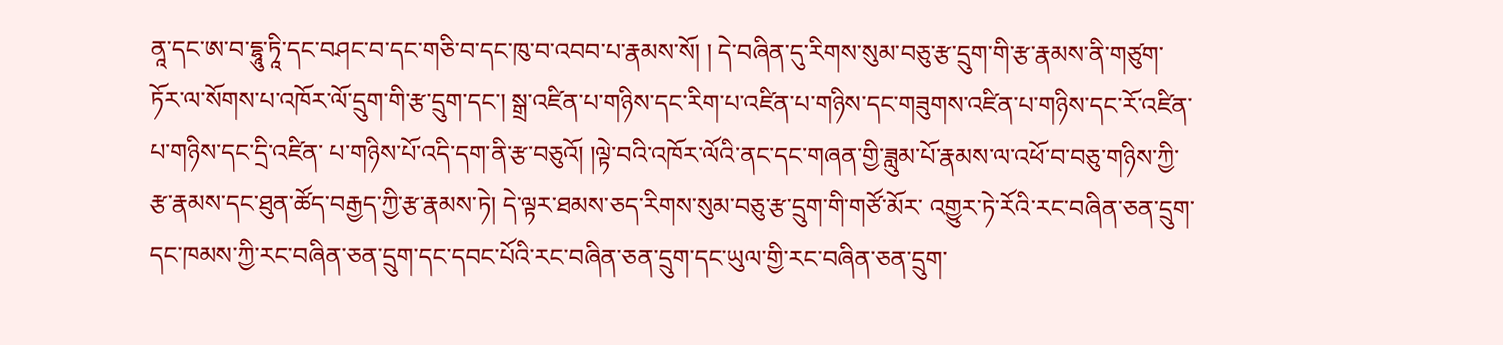ནཱ་དང་ཨ་བ་དྷཱུ་ཏཱི་དང་བཤང་བ་དང་གཅི་བ་དང་ཁུ་བ་འབབ་པ་རྣམས་སོ། ། དེ་བཞིན་དུ་རིགས་སུམ་བཅུ་རྩ་དྲུག་གི་རྩ་རྣམས་ནི་གཙུག་ཏོར་ལ་སོགས་པ་འཁོར་ལོ་དྲུག་གི་རྩ་དྲུག་དང་། སྒྲ་འཛིན་པ་གཉིས་དང་རིག་པ་འཛིན་པ་གཉིས་དང་གཟུགས་འཛིན་པ་གཉིས་དང་རོ་འཛིན་པ་གཉིས་དང་དྲི་འཛིན་ པ་གཉིས་པོ་འདི་དག་ནི་རྩ་བཅུའོ། །ལྟེ་བའི་འཁོར་ལོའི་ནང་དང་གཞན་གྱི་ཟླུམ་པོ་རྣམས་ལ་འཕོ་བ་བཅུ་གཉིས་ཀྱི་རྩ་རྣམས་དང་ཐུན་ཚོད་བརྒྱད་ཀྱི་རྩ་རྣམས་ཏེ། དེ་ལྟར་ཐམས་ཅད་རིགས་སུམ་བཅུ་རྩ་དྲུག་གི་གཙོ་མོར་ འགྱུར་ཏེ་རོའི་རང་བཞིན་ཅན་དྲུག་དང་ཁམས་ཀྱི་རང་བཞིན་ཅན་དྲུག་དང་དབང་པོའི་རང་བཞིན་ཅན་དྲུག་དང་ཡུལ་གྱི་རང་བཞིན་ཅན་དྲུག་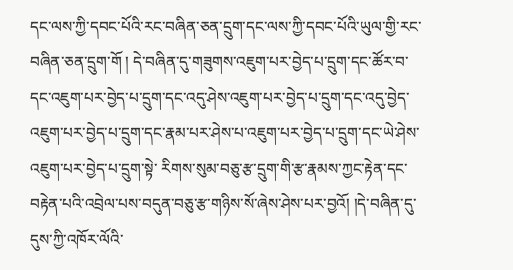དང་ལས་ཀྱི་དབང་པོའི་རང་བཞིན་ཅན་དྲུག་དང་ལས་ཀྱི་དབང་པོའི་ཡུལ་གྱི་རང་བཞིན་ཅན་དྲུག་གོ ། དེ་བཞིན་དུ་གཟུགས་འཇུག་པར་བྱེད་པ་དྲུག་དང་ཚོར་བ་དང་འཇུག་པར་བྱེད་པ་དྲུག་དང་འདུ་ཤེས་འཇུག་པར་བྱེད་པ་དྲུག་དང་འདུ་བྱེད་འཇུག་པར་བྱེད་པ་དྲུག་དང་རྣམ་པར་ཤེས་པ་འཇུག་པར་བྱེད་པ་དྲུག་དང་ཡེ་ཤེས་འཇུག་པར་བྱེད་པ་དྲུག་སྟེ་ རིགས་སུམ་བཅུ་རྩ་དྲུག་གི་རྩ་རྣམས་ཀྱང་རྟེན་དང་བརྟེན་པའི་འབྲེལ་པས་བདུན་བཅུ་རྩ་གཉིས་སོ་ཞེས་ཤེས་པར་བྱའོ། །དེ་བཞིན་དུ་དུས་ཀྱི་འཁོར་ལོའི་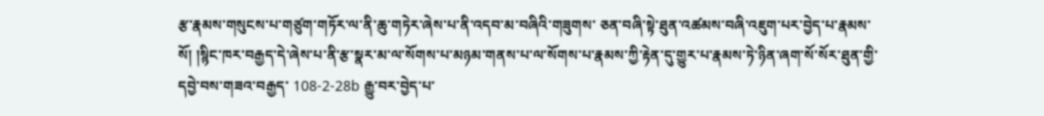རྩ་རྣམས་གསུངས་པ་གཙུག་གཏོར་ལ་ནི་ཆུ་གཏེར་ཞེས་པ་ནི་འདབ་མ་བཞིའི་གཟུགས་ ཅན་བཞི་སྟེ་ཐུན་འཚམས་བཞི་འཇུག་པར་བྱེད་པ་རྣམས་སོ། །སྙིང་ཁར་བརྒྱད་དེ་ཞེས་པ་ནི་རྩ་སྣར་མ་ལ་སོགས་པ་མཉམ་གནས་པ་ལ་སོགས་པ་རྣམས་ཀྱི་རྟེན་དུ་གྱུར་པ་རྣམས་ཏེ་ཉིན་ཞག་སོ་སོར་ཐུན་གྱི་དབྱེ་བས་གཟའ་བརྒྱད་ 108-2-28b རྒྱུ་བར་བྱེད་པ་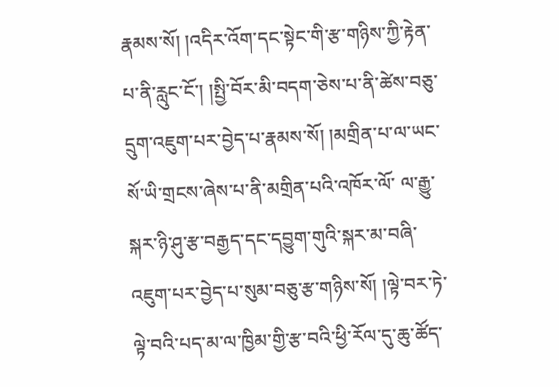རྣམས་སོ། །འདིར་འོག་དང་སྟེང་གི་རྩ་གཉིས་ཀྱི་རྟེན་པ་ནི་རླུང་ངོ་། །སྤྱི་བོར་མི་བདག་ཅེས་པ་ནི་ཚེས་བཅུ་དྲུག་འཇུག་པར་བྱེད་པ་རྣམས་སོ། །མགྲིན་པ་ལ་ཡང་སོ་ཡི་གྲངས་ཞེས་པ་ནི་མགྲིན་པའི་འཁོར་ལོ་ ལ་རྒྱུ་སྐར་ཉི་ཤུ་རྩ་བརྒྱད་དང་དབྱུག་གུའི་སྐར་མ་བཞི་འཇུག་པར་བྱེད་པ་སུམ་བཅུ་རྩ་གཉིས་སོ། །ལྟེ་བར་ཏེ་ལྟེ་བའི་པད་མ་ལ་ཁྱིམ་གྱི་རྩ་བའི་ཕྱི་རོལ་དུ་ཆུ་ཚོད་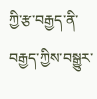ཀྱི་རྩ་བརྒྱད་ནི་བརྒྱད་ཀྱིས་བསྒྱུར་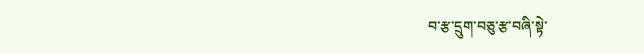བ་རྩ་དྲུག་བཅུ་རྩ་བཞི་སྟེ་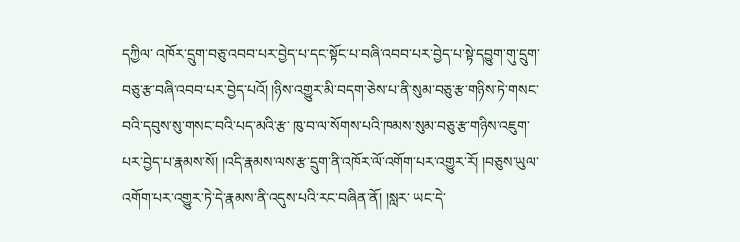དཀྱིལ་ འཁོར་དྲུག་བཅུ་འབབ་པར་བྱེད་པ་དང་སྟོང་པ་བཞི་འབབ་པར་བྱེད་པ་སྟེ་དབྱུག་གུ་དྲུག་བཅུ་རྩ་བཞི་འབབ་པར་བྱེད་པའོ། །ཉིས་འགྱུར་མི་བདག་ཅེས་པ་ནི་སུམ་བཅུ་རྩ་གཉིས་ཏེ་གསང་བའི་དབུས་སུ་གསང་བའི་པད་མའི་རྩ་ ཁུ་བ་ལ་སོགས་པའི་ཁམས་སུམ་བཅུ་རྩ་གཉིས་འཇུག་པར་བྱེད་པ་རྣམས་སོ། །འདི་རྣམས་ལས་རྩ་དྲུག་ནི་འཁོར་ལོ་འགོག་པར་འགྱུར་རོ། །བཅུས་ཡུལ་འགོག་པར་འགྱུར་ཏེ་དེ་རྣམས་ནི་འདུས་པའི་རང་བཞིན་ནོ། །སླར་ ཡང་དེ་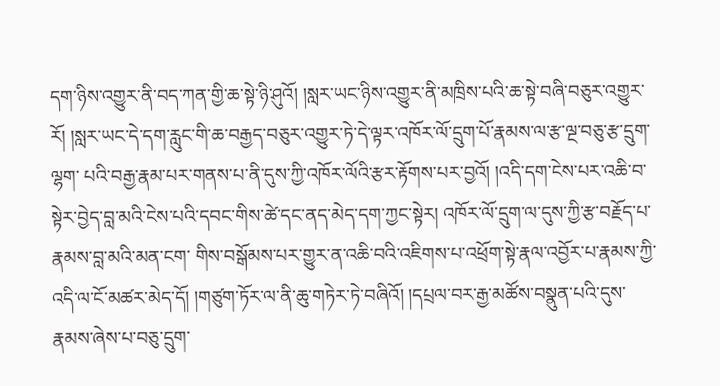དག་ཉིས་འགྱུར་ནི་བད་ཀན་གྱི་ཆ་སྟེ་ཉི་ཤུའོ། །སླར་ཡང་ཉིས་འགྱུར་ནི་མཁྲིས་པའི་ཆ་སྟེ་བཞི་བཅུར་འགྱུར་རོ། །སླར་ཡང་དེ་དག་རླུང་གི་ཆ་བརྒྱད་བཅུར་འགྱུར་ཏེ་དེ་ལྟར་འཁོར་ལོ་དྲུག་པོ་རྣམས་ལ་རྩ་ལྔ་བཅུ་རྩ་དྲུག་ལྷག་ པའི་བརྒྱ་རྣམ་པར་གནས་པ་ནི་དུས་ཀྱི་འཁོར་ལོའི་རྩར་རྟོགས་པར་བྱའོ། །འདི་དག་ངེས་པར་འཆི་བ་སྟེར་བྱེད་བླ་མའི་ངེས་པའི་དབང་གིས་ཚེ་དང་ནད་མེད་དག་ཀྱང་སྟེར། འཁོར་ལོ་དྲུག་ལ་དུས་ཀྱི་རྩ་བརྗོད་པ་རྣམས་བླ་མའི་མན་ངག་ གིས་བསྒོམས་པར་གྱུར་ན་འཆི་བའི་འཇིགས་པ་འཕྲོག་སྟེ་རྣལ་འབྱོར་པ་རྣམས་ཀྱི་འདི་ལ་ངོ་མཚར་མེད་དོ། །གཙུག་ཏོར་ལ་ནི་ཆུ་གཏེར་ཏེ་བཞིའོ། །དཔྲལ་བར་རྒྱ་མཚོས་བསྣུན་པའི་དུས་རྣམས་ཞེས་པ་བཅུ་དྲུག་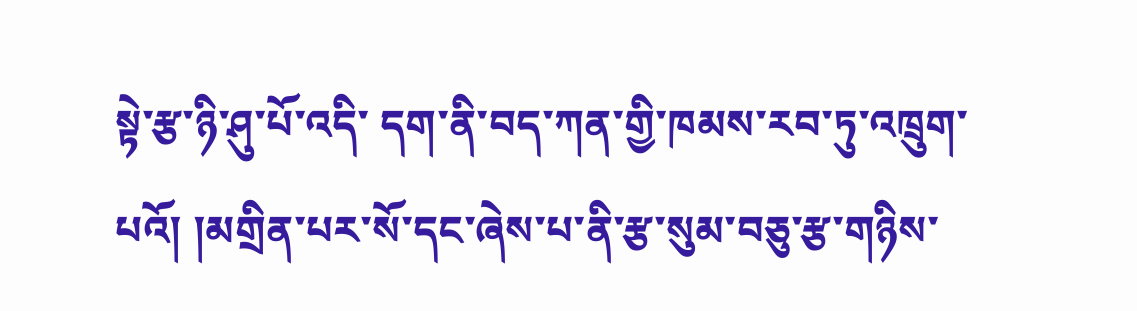སྟེ་རྩ་ཉི་ཤུ་པོ་འདི་ དག་ནི་བད་ཀན་གྱི་ཁམས་རབ་ཏུ་འཁྲུག་པའོ། །མགྲིན་པར་སོ་དང་ཞེས་པ་ནི་རྩ་སུམ་བཅུ་རྩ་གཉིས་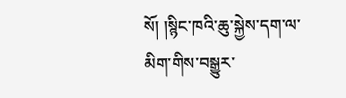སོ། །སྙིང་ཁའི་ཆུ་སྐྱེས་དག་ལ་མིག་གིས་བསྒྱུར་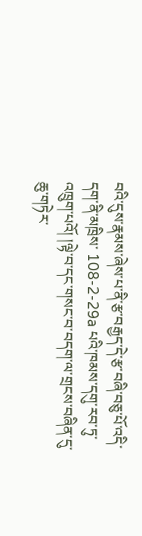བའི་དུས་རྣམས་ཞེས་པ་ནི་རྩ་བརྒྱད་དེ་རྩ་བཞི་བཅུ་པོ་འདི་དག་ནི་མཁྲིས་ 108-2-29a པའི་ཁམས་དགུ་རབ་ཏུ་འཁྲུག་པའོ། །ལྟེ་བ་དང་གསང་བ་བདག་ལ་གྲངས་བཞིན་དུ་ཆུ་གཏེར་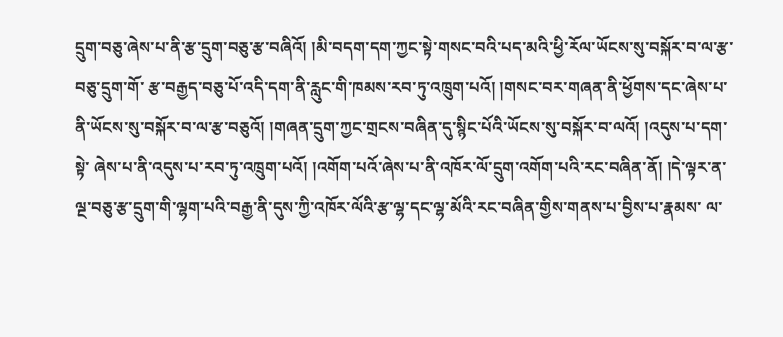དྲུག་བཅུ་ཞེས་པ་ནི་རྩ་དྲུག་བཅུ་རྩ་བཞིའོ། །མི་བདག་དག་ཀྱང་སྟེ་གསང་བའི་པད་མའི་ཕྱི་རོལ་ཡོངས་སུ་བསྐོར་བ་ལ་རྩ་བཅུ་དྲུག་གོ་ རྩ་བརྒྱད་བཅུ་པོ་འདི་དག་ནི་རླུང་གི་ཁམས་རབ་ཏུ་འཁྲུག་པའོ། །གསང་བར་གཞན་ནི་ཕྱོགས་དང་ཞེས་པ་ནི་ཡོངས་སུ་བསྐོར་བ་ལ་རྩ་བཅུའོ། །གཞན་དྲུག་ཀྱང་གྲངས་བཞིན་དུ་སྙིང་པོའི་ཡོངས་སུ་བསྐོར་བ་ལའོ། །འདུས་པ་དག་སྟེ་ ཞེས་པ་ནི་འདུས་པ་རབ་ཏུ་འཁྲུག་པའོ། །འགོག་པའོ་ཞེས་པ་ནི་འཁོར་ལོ་དྲུག་འགོག་པའི་རང་བཞིན་ནོ། །དེ་ལྟར་ན་ལྔ་བཅུ་རྩ་དྲུག་གི་ལྷག་པའི་བརྒྱ་ནི་དུས་ཀྱི་འཁོར་ལོའི་རྩ་ལྷ་དང་ལྷ་མོའི་རང་བཞིན་གྱིས་གནས་པ་བྱིས་པ་རྣམས་ ལ་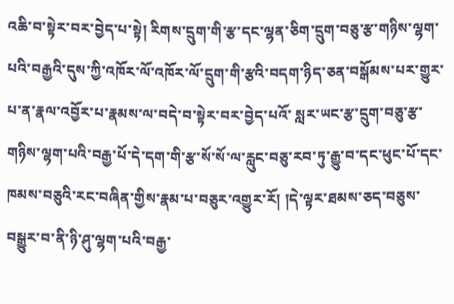འཆི་བ་སྟེར་བར་བྱེད་པ་སྟེ། རིགས་དྲུག་གི་རྩ་དང་ལྷན་ཅིག་དྲུག་བཅུ་རྩ་གཉིས་ལྷག་པའི་བརྒྱའི་དུས་ཀྱི་འཁོར་ལོ་འཁོར་ལོ་དྲུག་གི་རྩའི་བདག་ཉིད་ཅན་བསྒོམས་པར་གྱུར་པ་ན་རྣལ་འབྱོར་པ་རྣམས་ལ་བདེ་བ་སྟེར་བར་བྱེད་པའོ་ སླར་ཡང་རྩ་དྲུག་བཅུ་རྩ་གཉིས་ལྷག་པའི་བརྒྱ་པོ་དེ་དག་གི་རྩ་སོ་སོ་ལ་རླུང་བཅུ་རབ་ཏུ་རྒྱུ་བ་དང་ཕུང་པོ་དང་ཁམས་བཅུའི་རང་བཞིན་གྱིས་རྣམ་པ་བཅུར་འགྱུར་རོ། །དེ་ལྟར་ཐམས་ཅད་བཅུས་བསྒྱུར་བ་ནི་ཉི་ཤུ་ལྷག་པའི་བརྒྱ་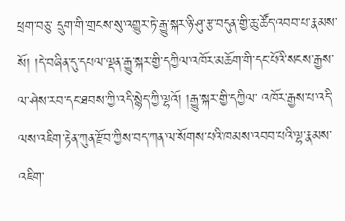ཕྲག་བཅུ་ དྲུག་གི་གྲངས་སུ་འགྱུར་ཏེ་རྒྱུ་སྐར་ཉི་ཤུ་རྩ་བདུན་གྱི་ཆུ་ཚོད་འབབ་པ་རྣམས་སོ། །དེ་བཞིན་དུ་དཔལ་ལྡན་རྒྱུ་སྐར་གྱི་དཀྱིལ་འཁོར་མཆོག་གི་དང་པོའི་སངས་རྒྱས་ལ་ཤེས་རབ་དང་ཐབས་ཀྱི་འདི་སྙེད་ཀྱི་ལྷའོ། །རྒྱུ་སྐར་གྱི་དཀྱིལ་ འཁོར་རྒྱས་པ་འདི་ལས་འཇིག་རྟེན་ཀུན་རྫོབ་ཀྱིས་བད་ཀན་ལ་སོགས་པའི་ཁམས་འབབ་པའི་ལྷ་རྣམས་འཇིག་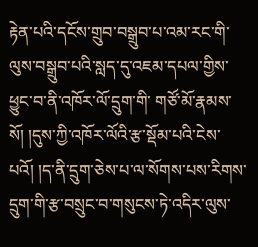རྟེན་པའི་དངོས་གྲུབ་བསྒྲུབ་པ་འམ་རང་གི་ལུས་བསྒྲུབ་པའི་སླད་དུ་འཇམ་དཔལ་གྱིས་ཕྱུང་བ་ནི་འཁོར་ལོ་དྲུག་གི་ གཙོ་མོ་རྣམས་སོ། །དུས་ཀྱི་འཁོར་ལོའི་རྩ་སྡོམ་པའི་ངེས་པའོ། །ད་ནི་དྲུག་ཅེས་པ་ལ་སོགས་པས་རིགས་དྲུག་གི་རྩ་བསྲུང་བ་གསུངས་ཏེ་འདིར་ལུས་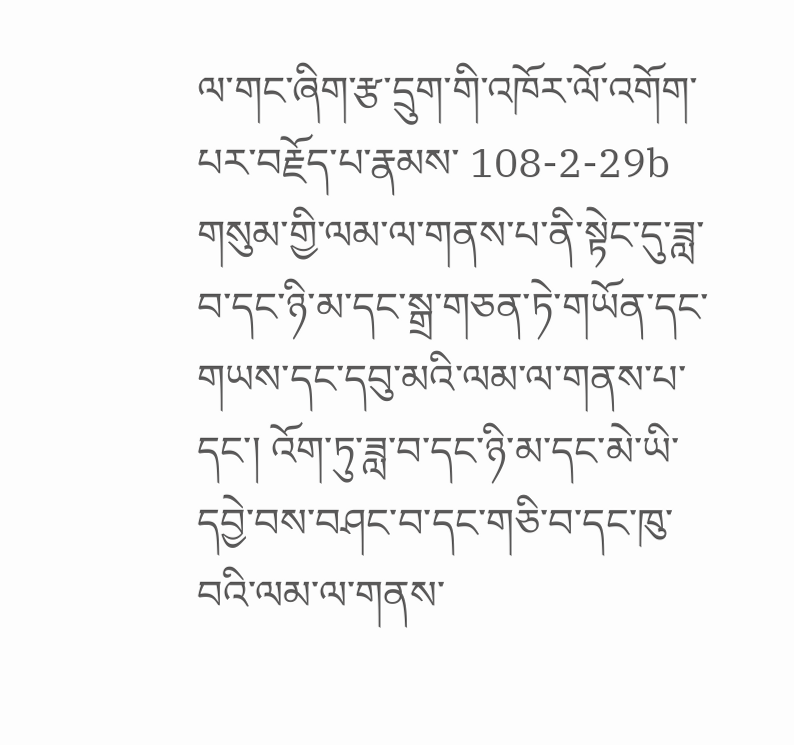ལ་གང་ཞིག་རྩ་དྲུག་གི་འཁོར་ལོ་འགོག་པར་བརྗོད་པ་རྣམས་ 108-2-29b གསུམ་གྱི་ལམ་ལ་གནས་པ་ནི་སྟེང་དུ་ཟླ་བ་དང་ཉི་མ་དང་སྒྲ་གཅན་ཏེ་གཡོན་དང་གཡས་དང་དབུ་མའི་ལམ་ལ་གནས་པ་དང་། འོག་ཏུ་ཟླ་བ་དང་ཉི་མ་དང་མེ་ཡི་དབྱེ་བས་བཤང་བ་དང་གཅི་བ་དང་ཁུ་བའི་ལམ་ལ་གནས་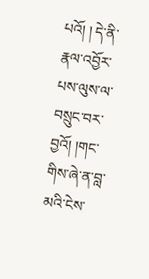པའོ། ། དེ་ནི་རྣལ་འབྱོར་པས་ལུས་ལ་བསྲུང་བར་བྱའོ། །གང་གིས་ཞེ་ན་བླ་མའི་ངེས་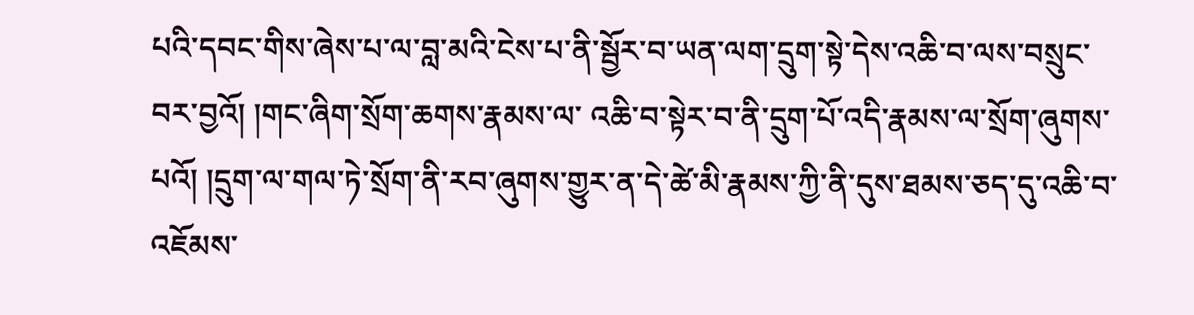པའི་དབང་གིས་ཞེས་པ་ལ་བླ་མའི་ངེས་པ་ནི་སྦྱོར་བ་ཡན་ལག་དྲུག་སྟེ་དེས་འཆི་བ་ལས་བསྲུང་བར་བྱའོ། །གང་ཞིག་སྲོག་ཆགས་རྣམས་ལ་ འཆི་བ་སྟེར་བ་ནི་དྲུག་པོ་འདི་རྣམས་ལ་སྲོག་ཞུགས་པའོ། །དྲུག་ལ་གལ་ཏེ་སྲོག་ནི་རབ་ཞུགས་གྱུར་ན་དེ་ཚེ་མི་རྣམས་ཀྱི་ནི་དུས་ཐམས་ཅད་དུ་འཆི་བ་འཇོམས་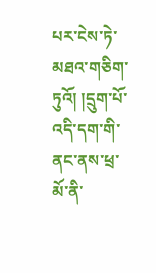པར་ངེས་ཏེ་མཐའ་གཅིག་ཏུའོ། །དྲུག་པོ་འདི་དག་གི་ནང་ནས་ཕྲ་ མོ་ནི་